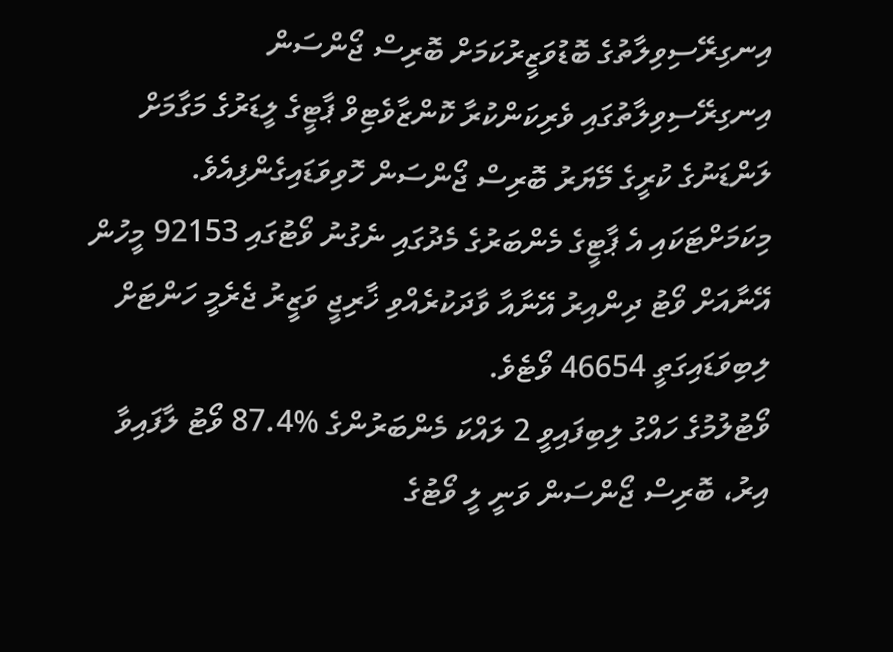އިނގިރޭސިވިލާތުގެ ބޮޑުވަޒީރުކަމަށް ބޮރިސް ޖޯންސަން
އިނގިރޭސިވިލާތުގައި ވެރިކަންކުރާ ކޮންޒާވެޓިވް ޕާޓީގެ ލީޑަރުގެ މަގާމަށް ލަންޑަނުގެ ކުރީގެ މޭޔަރު ބޮރިސް ޖޯންސަން ހޮވިވަޑައިގެންފިއެވެ. މިކަމަށްޓަކައި އެ ޕާޓީގެ މެންބަރުގެ މެދުގައި ނެގުނު ވޯޓުގައި 92153 މީހުން އޭނާއަށް ވޯޓު ދިންއިރު އޭނާއާ ވާދަކުރެއްވި ޚާރިޖީ ވަޒީރު ޖެރެމީ ހަންޓަށް ލިބިވަޑައިގަތީ 46654 ވޯޓެވެ.
ވޯޓުލުމުގެ ހައްގު ލިބިފައިވީ 2 ލައްކަ މެންބަރުންގެ %87.4 ވޯޓު ލާފައިވާ އިރު، ބޮރިސް ޖޯންސަން ވަނީ ލީ ވޯޓުގެ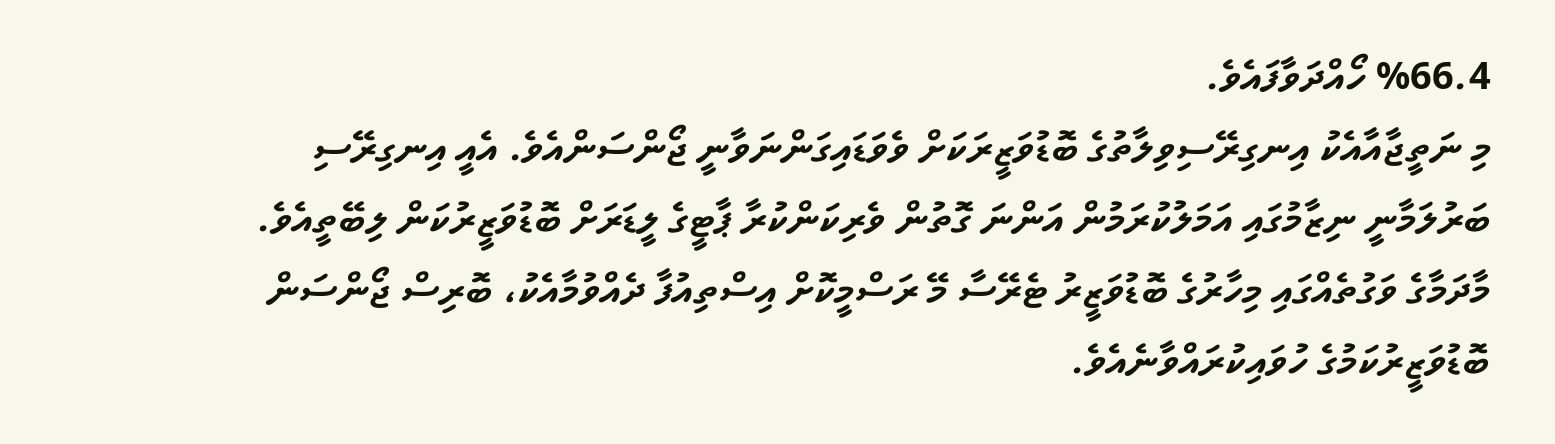%66.4 ހޯއްދަވާފައެވެ.
މި ނަތީޖާއާއެކު އިނގިރޭސިވިލާތުގެ ބޮޑުވަޒީރަކަށް ވެވަޑައިގަންނަވާނީ ޖޯންސަންއެވެ. އެއީ އިނގިރޭސި ބަރުލަމާނީ ނިޒާމުގައި އަމަލުކުރަމުން އަންނަ ގޮތުން ވެރިކަންކުރާ ޕާޓީގެ ލީޑަރަށް ބޮޑުވަޒީރުކަން ލިބޭތީއެވެ.
މާދަމާގެ ވަގުތެއްގައި މިހާރުގެ ބޮޑުވަޒީރު ޓެރޭސާ މޭ ރަސްމީކޮށް އިސްތިއުފާ ދެއްވުމާއެކު، ބޮރިސް ޖޯންސަން ބޮޑުވަޒީރުކަމުގެ ހުވައިކުރައްވާނެއެވެ.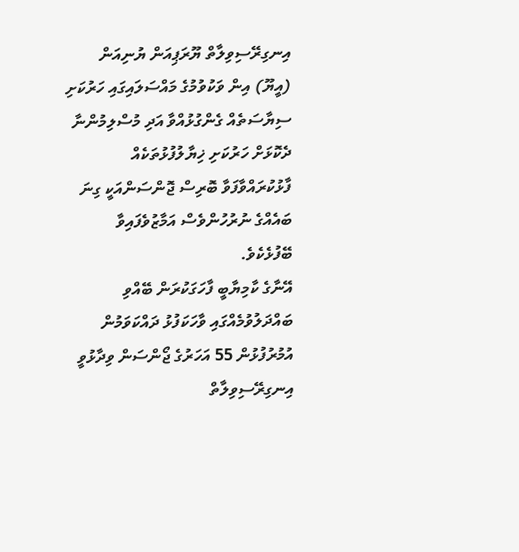އިނގިރޭސިވިލާތް ޔޫރަޕިއަން ޔުނިއަން (އީޔޫ) އިން ވަކުވުމުގެ މައްސަލައިގައި ހަރުކަށި ސިޔާސަތެއް ގެންގުޅުއްވާ އަދި މުސްލިމުންނާ ދެކޮޅަށް ހަރުކަށި ޚިޔާލުފުޅުތަކެއް ފާޅުކުރައްވާފަވާ ބޮރިސް ޖޮންސަންއަކީ ގިނަ ބައެއްގެ ނުރުހުންވެސް އަމާޒުވެފައިވާ ބޭފުޅެކެވެ.
އޭނާގެ ކާމިޔާބީ ފާހަގަކުރަން ބޭއްވި ބައްދަލުވުމެއްގައި ވާހަކަފުޅު ދައްކަވަމުން އުމުރުފުޅުން 55 އަހަރުގެ ޖޯންސަން ވިދާޅުވީ އިނގިރޭސިވިލާތް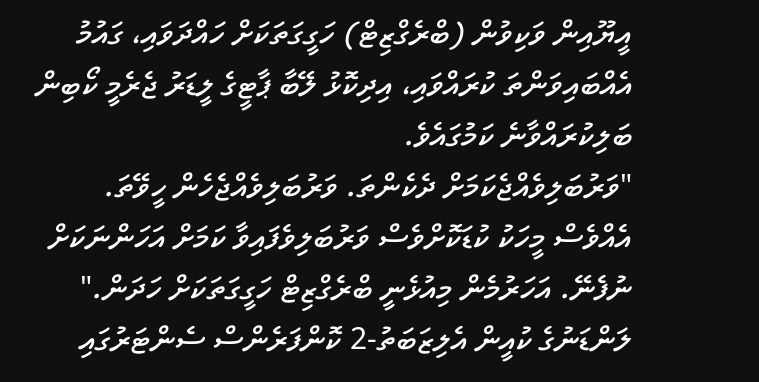އީޔޫއިން ވަކިވުން (ބްރެގްޒިޓް) ހަގީގަތަކަށް ހައްދަވައި، ގައުމު އެއްބައިވަންތަ ކުރައްވައި، އިދިކޮޅު ލޭބާ ޕާޓީގެ ލީޑަރު ޖެރެމީ ކޯބިން ބަލިކުރައްވާނެ ކަމުގައެވެ.
"ވަރުބަލިވެއްޖެކަމަށް ދެކެންތަ. ވަރުބަލިވެއްޖެހެން ހީވޭތަ. އެއްވެސް މީހަކު ކުޑަކޮށްވެސް ވަރުބަލިވެފައިވާ ކަމަށް އަހަންނަކަށް ނުފެނޭ. އަހަރުމެން މިއުޅެނީ ބްރެގްޒިޓް ހަގީގަތަކަށް ހަދަން." ލަންޑަނުގެ ކުއީން އެލިޒަބަތު-2 ކޮންފަރެންސް ސެންޓަރުގައި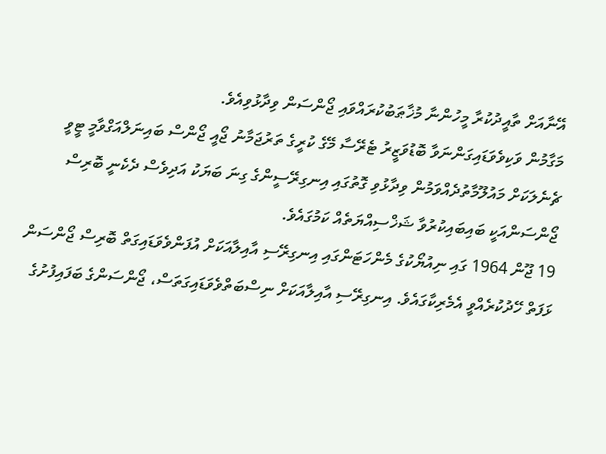އޭނާއަށް ތާއީދުކުރާ މީހުންނާ މުޚާޠަބުކުރައްވައި ޖޯންސަން ވިދާޅުވިއެވެ.
މަގާމުން ވަކިވެވަޑައިގަންނަވާ ބޮޑުވަޒީރު ޓެރޭސާ މޭގެ ކުރީގެ ތަރުޖަމާނު ޖޯއީ ޖޯންސް ބައިނަލްއަގްވާމީ ޓީވީ ޗެނެލަކަށް މައުލޫމާތުދެއްވަމުން ވިދާޅުވި ގޮތުގައި އިނގިރޭސީންގެ ގިނަ ބަޔަކު އަދިވެސް ދެކެނީ ބޮރިސް ޖޯންސަންއަކީ ބައިބައިކުރުވާ ޝަޚްސިއްޔަތެއް ކަމުގައެވެ.
19 ޖޫން 1964 ގައި ނިއުޔޯކުގެ މެންހަޓަންގައި އިނގިރޭސި އާއިލާއަކަށް އުފަންވެވަޑައިގަތް ބޮރިސް ޖޯންސަން ޅަފަތް ހޭދުކުރެއްވީ އެމެރިކާގައެވެ. އިނގިރޭސި އާއިލާއަކަށް ނިސްބަތްވެވަޑައިގަތަސް، ޖޯންސަންގެ ބަފައިފުށުގެ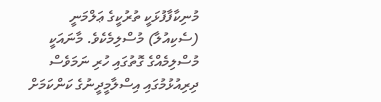މުނިކާފާފުޅަކީ ތުރުކީގެ ޢަލްމަނީ (ސެކިއުލާ) މުސްލިމެކެވެ. މާނައަކީ މުސްލިމެއްގެ ގޮތުގައި ހުރި ނަމަވެސް ދިރިއުޅުމުގައި އިސްލާމީދީނުގެ ކަންކަމަށް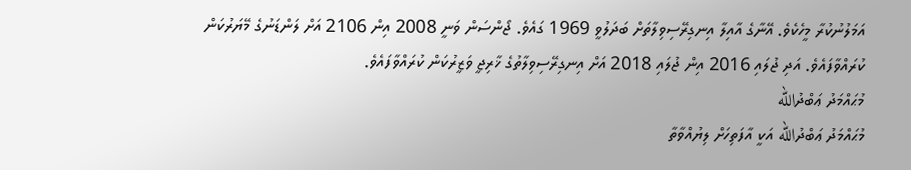އަމަލުނުކުރާ މީހެކެވެ. އޭނާގެ އާއިލާ އިނގިރޭސިވިލާތަށް ބަދަލުވީ 1969 ގައެވެ. ޖޯންސަން ވަނީ 2008 އިން 2106 އަށް ލަންޑަނުގެ މޭޔަރުކަން ކުރައްވާފައެވެ. އަދި ޖުލައި 2016 އިން ޖުލައި 2018 އަށް އިނގިރޭސިވިލާތުގެ ޚާރިޖީ ވަޒީރުކަން ކުރައްވާފައެވެ.
މުޙައްމަދު ޢަބްދުالله
މުޙައްމަދު ޢަބްދުالله އަކީ އާފަތިހަށް ލިޔުއްވާތާ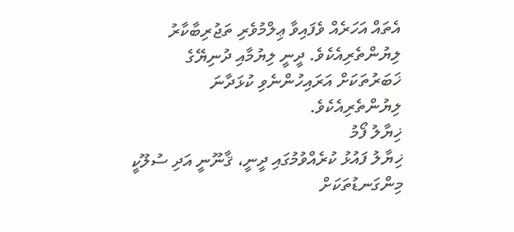އެތައް އަހަރެއް ވެފައިވާ ޢިލްމުވެރި ތަޖުރިބާކާރު ލިޔުންތެރިއެކެވެ. ދީނީ ލިޔުމާއި ދުނިޔޭގެ ޚަބަރުތަކަށް އަރައިހުންނެވި ކުޅަދާނަ ލިޔުންތެރިއެކެވެ.
ޚިޔާލު ފޯމު
ޚިޔާލު ފައުޅު ކުރެއްވުމުގައި ދީނީ، ޤާނޫނީ އަދި ސުލޫކީ މިންގަނޑުތަކަށް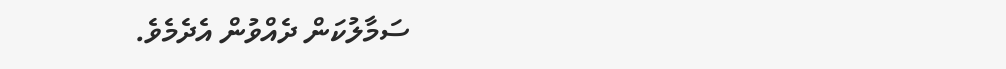ސަމާލުކަން ދެއްވުން އެދެމެވެ.